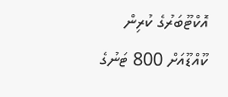އޮކްޓޫބަރުގެ ކުރިން ކޫއްޑޫއަށް 800 ޓަނުގެ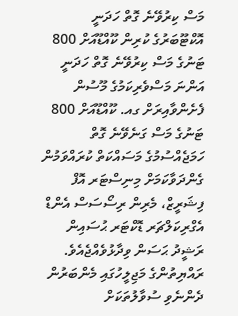މަސް ކިރުވޭނެ ގޮތް ހަދަނީ
އޮކްޓޫބަރުގެ ކުރިން ކޫއްޑޫއަށް 800 ޓަނުގެ މަސް ކިރުވޭނެ ގޮތް ހަދަނީ
އަންނަ މަސްވެރިކަމުގެ މޫސުން ފެށެންވާއިރަށް ގއ. ކޫއްޑޫއަށް 800 ޓަނުގެ މަސް ގަނެވޭނެ ގޮތް ހަމަޖެއްސުމުގެ މަސައްކަތް ކުރައްވަމުން ގެންދަވާކަމަށް މިނިސްޓަރ އޮފް ފިޝަރީޒް، މެރިން ރިސޯސަސް އެންޑް އެގްރިކަލްޗަރ ޑޮކްޓަރ ޙުސައިން ރަޝީދު ޙަސަން ވިދާޅުވެއްޖެއެވެ.
ރައްޔިތުންގެ މަޖިލީހުގައި މެންބަރުން ދެންނެވި ސުވާލުތަކަށް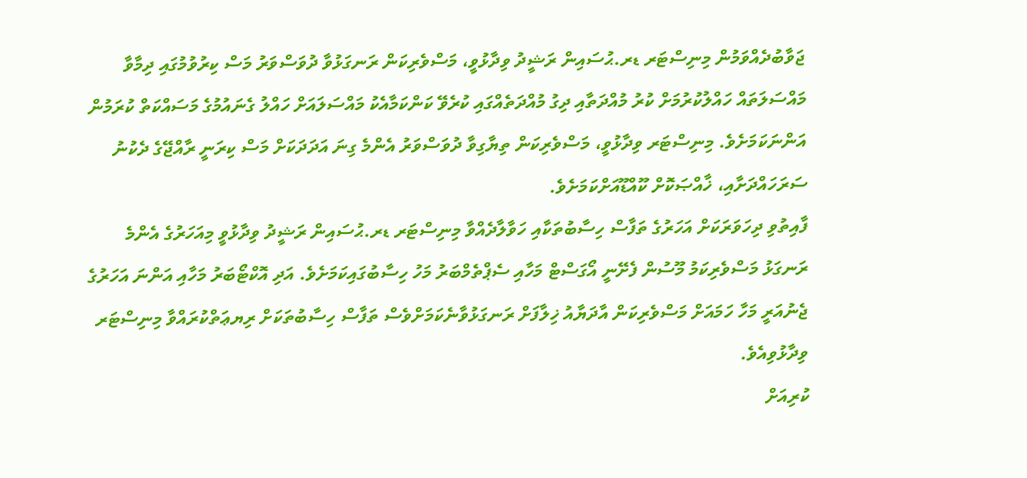ޖަވާބުދެއްވަމުން މިނިސްޓަރ ޑރ.ޙުސައިން ރަޝީދު ވިދާޅުވީ، މަސްވެރިކަން ރަނގަޅުވާ ދުވަސްވަރު މަސް ކިރުވުމުގައި ދިމާވާ މައްސަލަތައް ހައްލުކުރުމަށް ކުރު މުއްދަތާއި ދިގު މުއްދަތެއްގައި ކުރެވޭ ކަންކަމާއެކު މައްސަލައަށް ހައްލު ގެނައުމުގެ މަސައްކަތް ކުރަމުން އަންނަކަމަށެވެ. މިނިސްޓަރ ވިދާޅުވީ، މަސްވެރިކަން ތިޔާގިވާ ދުވަސްވަރު އެންމެ ގިނަ އަދަދަކަށް މަސް ކިރަނީ ރާއްޖޭގެ ދެކުނު ސަރަހައްދަށާއި، ޚާއްޞަކޮށް ކޫއްޑޫއަށްކަމަށެވެ.
ފާއިތުވި ދިހަވަރަކަށް އަހަރުގެ ތަފާސް ހިސާބުތަކާއި ހަވާލާދެއްވާ މިނިސްޓަރ ޑރ.ޙުސައިން ރަޝީދު ވިދާޅުވީ މިއަހަރުގެ އެންމެ ރަނގަޅު މަސްވެރިކަމު މޫސުން ފެށޭނީ އޯގަސްޓް މަހާއި ސެޕްތެމްބަރު މަހު ހިސާބުގައިކަމަށެވެ. އަދި އޮކްޓޯބަރު މަހާއި އަންނަ އަހަރުގެ ޖެނުއަރީ މަހާ ހަމައަށް މަސްވެރިކަން އާދަޔާއު ޚިލާފަށް ރަނގަޅުވާނެކަމަށްވެސް ތަފާސް ހިސާބުތަކަށް ރިޔޢަތްކުރައްވާ މިނިސްޓަރ ވިދާޅުވިއެވެ.
ކުރިއަށް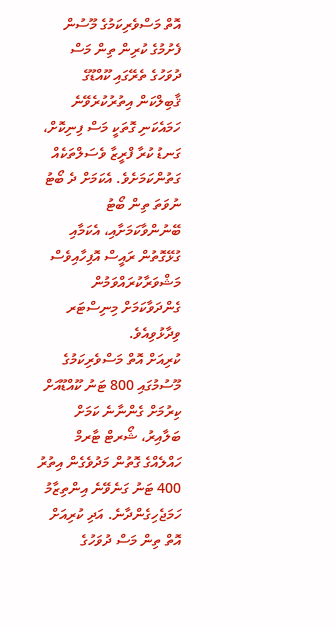އޮތް މަސްވެރިކަމުގެ މޫސުން ފެށުމުގެ ކުރިން ތިން މަސް ދުވަހުގެ ތެރޭގައި ކޫއްޑޫގެ ޤާބިލްކަން އިތުރުކުރެވޭނެ ހަމައެކަނި ގޮތަކީ މަސް ފިނިކޮށް، ގަނޑު ކުރާ ފްރީޒާ ވެސަލްތަކެއް ގަތުންކަމަށެވެ. އެކަމަށް ދެ ބޯޓު ނުވަތަ ތިން ބޯޓު ބޭނުންވާކަމަށާއި، އެކަމާއި ގުޅޭގޮތުން ރައީސް އޮފިހާއިވެސް މަޝްވަރާކުރައްވަމުން ގެންދަވާކަމަށް މިނިސްޓަރ ވިދާޅުވިއެވެ.
ކުރިއަށް އޮތް މަސްވެރިކަމުގެ މޫސުމުގައި 800 ޓަނު ކޫއްޑޫއަށް ކިރުމަށް ގެންނާނެ ކަމަށް ބަލާއިރު، ޝޯރޓް ޓާރމް ހައްލެއްގެ ގޮތުން މަދުވެގެން އިތުރު 400 ޓަނު ގަނެވޭނެ އިންތިޒާމު ހަމަޖެހިގެންދާނެ. އަދި ކުރިއަށް އޮތް ތިން މަސް ދުވަހުގެ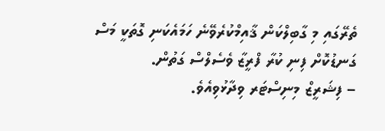ތެރޭގައި މި ގާބިލްކަން ޤާއިމްކުރެވޭނެ ހަމައެކަނި ގޮތަކީ މަސް ގަނޑުކޮށް ފިނި ކުރާ ފްރީޒާ ވެސެލްސް ގަތުން.
– ފިޝަރީޒް މިނިސްޓަރ ވިދާޅުވިއެވެ.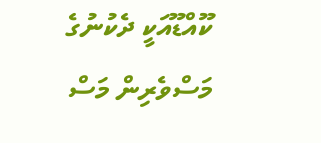ކޫއްޑޫއަކީ ދެކުނުގެ މަސްވެރިން މަސް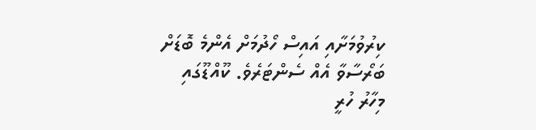ކިރުވުމަށާއި އައިސް ހޯދުމަށް އެންމެ ބޮޑަށް ބަރޯސާވާ އެއް ސެންޓަރެވެ. ކޫއްޑޫގައި މިހާރު ހުރީ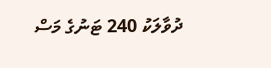ދުވާލަކު 240 ޓަނުގެ މަސް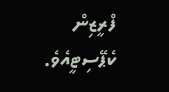ފްރީޒިން ކެޕޭސިޓީއެވެ.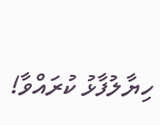ހިޔާލުފާޅު ކުރައްވާ!